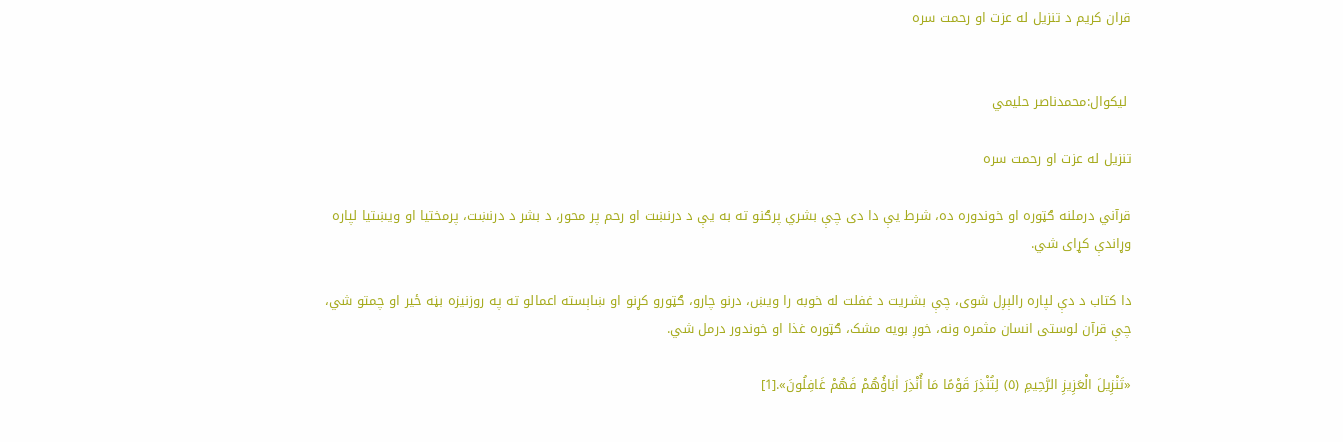قران کریم د تنزیل له عزت او رحمت سره


 لیکوال:محمدناصر حلیمي

تنزیل له عزت او رحمت سره

قرآني درملنه ګټوره او خوندوره ده، شرط يې دا دی چې بشري پرګنو ته به یې د درنښت او رحم پر محور، د بشر د درنښت، پرمختیا او ويښتيا لپاره وړاندې کړای شي.

دا کتاب د دې لپاره رالېږل شوی، چې بشـريت د غفلت له خوبه را ویښ، درنو چارو، ګټورو کړنو او ښاېسته اعمالو ته په روزنیزه بڼه ځير او چمتو شي، چې قرآن لوستی انسان مثمره ونه، خوږ بویه مشک، ګټوره غذا او خوندور درمل شي.

«تَنْزِيلَ الْعَزِيزِ الرَّحِيمِ (٥) لِتُنْذِرَ قَوْمًا مَا أُنْذِرَ اٰبَاؤُهُمْ فَهُمْ غَافِلُونَ».[1]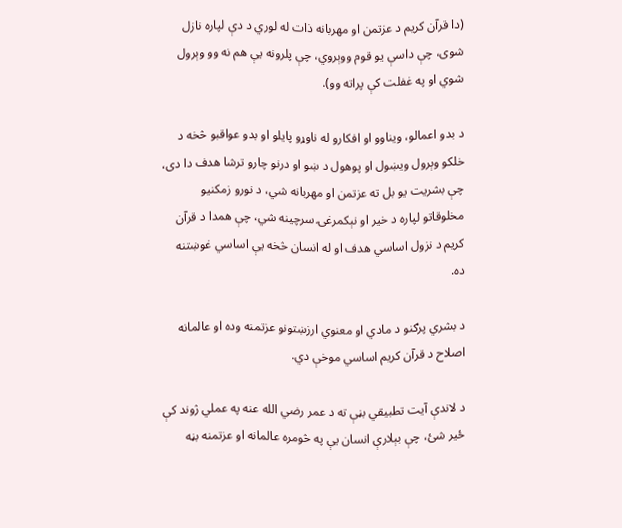(دا قرآن کریم د عزتمن او مهربانه ذات له لوري د دې لپاره نازل شوی، چې داسې یو قوم ووېروي، چې پلرونه يې هم نه وو وېرول شوي او په غفلت کې پراته وو).

د بدو اعمالو، ویناوو او افکارو له ناوړو پایلو او بدو عواقبو څخه د خلکو وېرول ویښول او پوهول د ښو او درنو چارو ترشا هدف دا دی، چې بشريت يو بل ته عزتمن او مهربانه شي، د نورو زمکنیو مخلوقاتو لپاره د خیر او نېکمرغۍ سرچينه شي، چې همدا د قرآن کریم د نزول اساسي هدف او له انسان څخه یې اساسي غوښتنه ده.

د بشري پرګنو د مادي او معنوي ارزښتونو عزتمنه وده او عالمانه اصلاح د قرآن کریم اساسي موخې دي.

د لاندې آیت تطبیقي بڼې ته د عمر رضي الله عنه په عملي ژوند کې ځير شئ، چې بېلارې انسان یې په څومره عالمانه او عزتمنه بڼه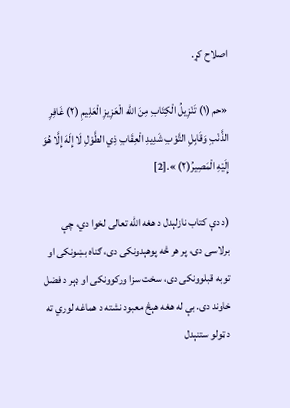اصلاح کړ.

«حم (١) تَنْزِيلُ الْكِتَابِ مِنَ الله الْعَزِيزِ الْعَلِيمِ (٢) غَافِرِ الذَّنْبِ وَقَابِلِ التَّوْبِ شَدِيدِ الْعِقَابِ ذِي الطَّوْلِ لَا إِلَهَ إِلَّا هُوَ إِلَيْهِ الْمَصِيرُ(٢) ».[2]

(د دې كتاب نازلېدل د هغه الله تعالی لخوا دي، چې برلاسى دى، پر هر څه پوهېدونكى دى، ګناه بښونكى او توبه قبلوونكى دى، سخت سزا وركوونكى او ډېر د فضل خاوند دى. بې له هغه هېڅ معبود نشته د هماغه لوري ته د ټولو ستنېدل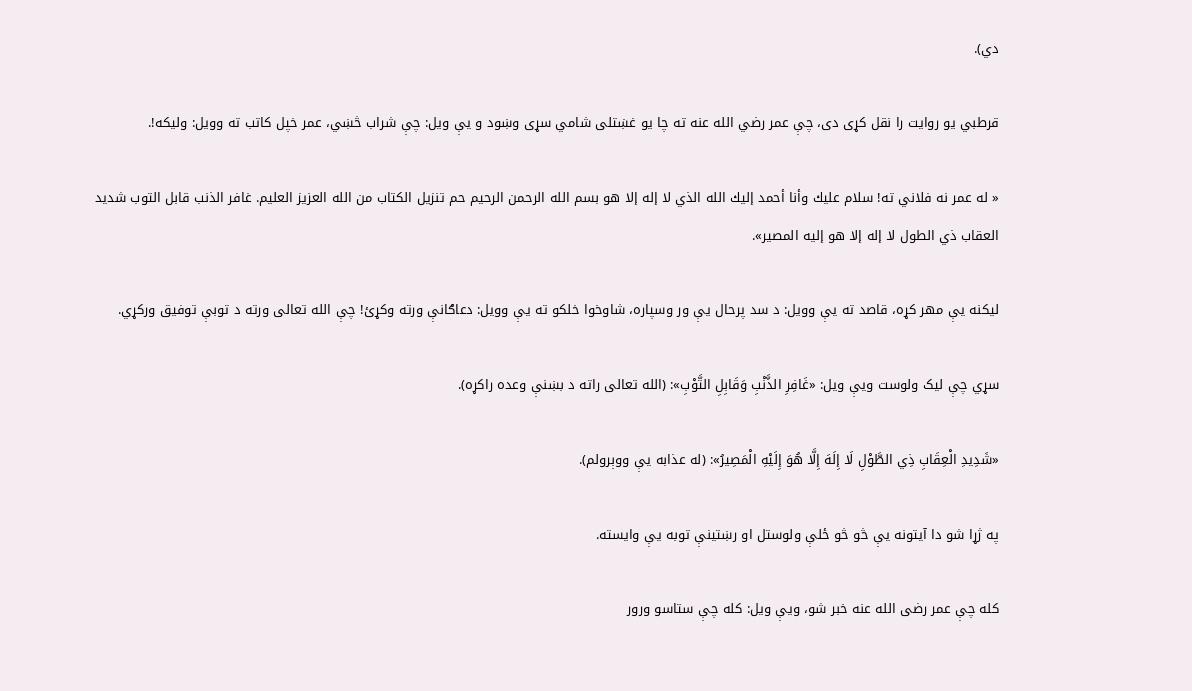دي).

قرطبي یو روایت را نقل کړی دی، چې عمر رضي الله عنه ته چا یو غښتلی شامي سړی وښود و يې ویل: چې شراب څښي، عمر خپل کاتب ته وویل: ولیکه!.

« له عمر نه فلاني ته! سلام عليك وأنا أحمد إليك الله الذي لا إله إلا هو بسم الله الرحمن الرحيم حم تنزيل الكتاب من الله العزيز العليم. غافر الذنب قابل التوب شديد العقاب ذي الطول لا إله إلا هو إليه المصير».

لیکنه يې مهر کړه، قاصد ته يې وویل: د سد پرحال یې ور وسپاره، شاوخوا خلکو ته يې وویل: دعاګانې ورته وکړئ! چې الله تعالی ورته د توبې توفیق ورکړي.

سړي چې لیک ولوست ویې ویل: «غَافِرِ الذَّنْبِ وَقَابِلِ التَّوْبِ»: (الله تعالی راته د بښنې وعده راکړه).

«شَدِيدِ الْعِقَابِ ذِي الطَّوْلِ لَا إِلَهَ إِلَّا هُوَ إِلَيْهِ الْمَصِيرُ»: (له عذابه يې ووېرولم).

په ژړا شو دا آیتونه یې څو څو ځلې ولوستل او رښتینې توبه یې وایسته.

کله چې عمر رضى الله عنه خبر شو، ويې ویل: کله چې ستاسو ورور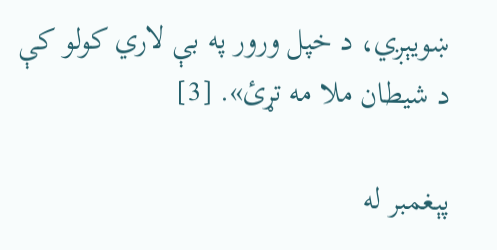ښويېږي، د خپل ورور په بې لاري كولو كې د شیطان ملا مه تړئ». [3]

پېغمبر له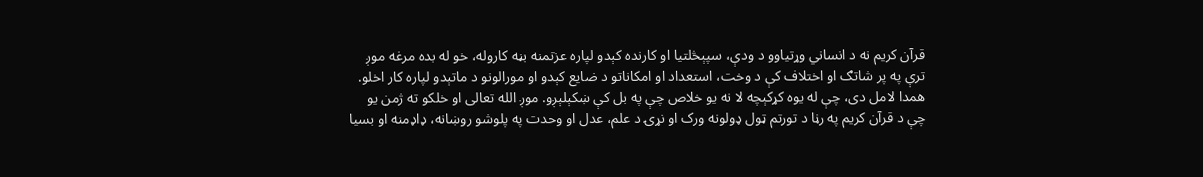قرآن کریم نه د انساني وړتیاوو د ودې، سپېڅلتيا او کارنده کېدو لپاره عزتمنه بڼه کاروله، خو له بده مرغه موږ ترې په پر شاتګ او اختلاف کې د وخت، استعداد او امکاناتو د ضایع کېدو او مورالونو د ماتېدو لپاره کار اخلو. همدا لامل دى، چې له يوه کړکېچه لا نه يو خلاص چې په بل کې ښکېلېږو. موږ الله تعالی او خلکو ته ژمن یو چې د قرآن کریم په رڼا د تورتم ټول ډولونه ورک او نړۍ د علم، عدل او وحدت په پلوشو روښانه، ډاډمنه او بسیا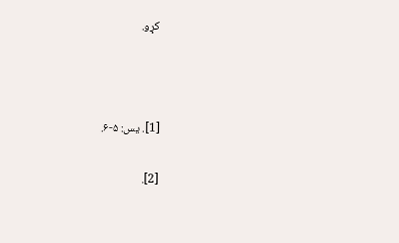کړو.



[1]. یس: ۵-۶.

[2].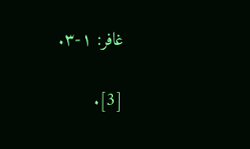غافر: ۱-۳.

[3].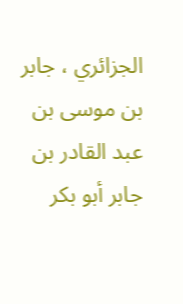الجزائري ، جابر بن موسى بن عبد القادر بن جابر أبو بكر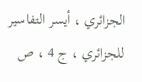الجزائري ، أيسر التفاسير للجزائري ، ج 4 ، ص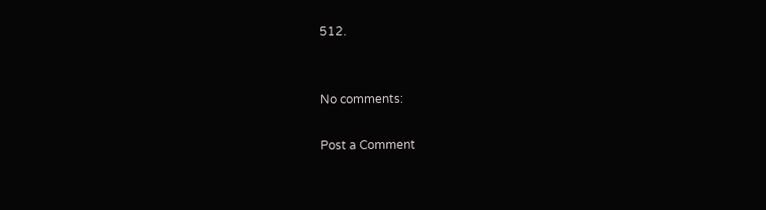512.


No comments:

Post a Comment